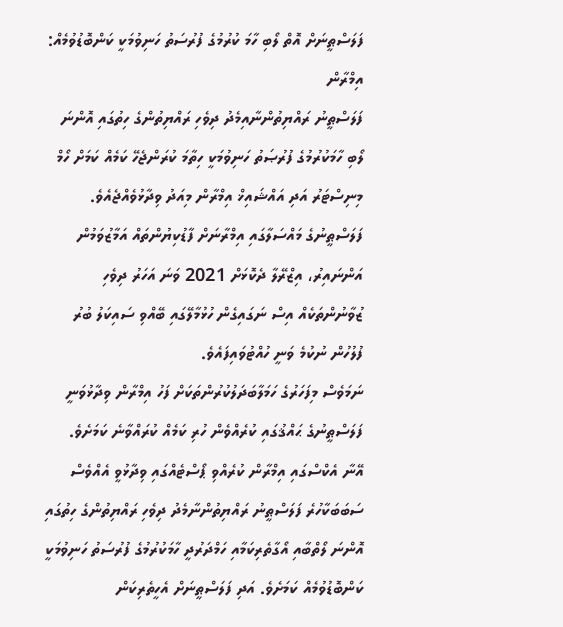ފަލަސްޠީނަށް އޮތް ލޯބި ހާމަ ކުރުމުގެ ފުރުސަތު ހަނިވުމަކީ ކަންބޮޑުވުމެއް: އިމްރާން
ފަލަސްޠީނު ރައްޔިތުންނާއިމެދު ދިވެހި ރައްޔިތުންގެ ހިތުގައި އޮންނަ ލޯބި ހާމަކުރުމުގެ ފުރުޞަތު ހަނިވުމަކީ ހިތާމަ ކުރަންޖެހޭ ކަމެއް ކަމަށް ހޯމް މިނިސްޓަރު އަދި އައްޝައިޚް އިމްރާން މިއަދު ވިދާޅުވެއްޖެއެވެ.
ފަލަސްޠީނުގެ މައްސަލާގައި އިމްރާނަށް ފާޑުކިޔުންތައް އަމާޒުވަމުން އަންނައިރު، އިޒްރޭލާ ދެކޮޅަށް 2021 ވަނަ އަހަރު ދިވެހި ޒުވާނުންތަކެއް އިސް ނަގައިގެން ހުޅުމާލޭގައި ބޭއްވި ސައިކަލު ބުރު ފުލުހުން ނުކުމެ ވަނީ ހުއްޓުވައިފައެވެ.
ނަމަވެސް މިފަހަރުގެ ހަމަލާބަދަލުކުރުންތަކަށް ފަހު އިމްރާން ވިދާޅުވަނީ ފަލަސްޠީނުގެ ޙައްޤުގައި ކުރެއްވެން ހުރި ކަމެއް ކުރައްވާނެ ކަމަށެވެ.
އޭނާ އެކްސްގައި އިމްރާން ކުރެއްވި ޕޯސްޓެއްގައި ވިދާޅުވީ އެއްވެސް ސަބަބަކާހުރެ ފަލަސްޠީނު ރައްޔިތުންނާމެދު ދިވެހި ރައްޔިތުންގެ ހިތުގައި އޮންނަ ލޯތްބާއި އޯގާތެރިކަމާއި ހަމްދަރުދީ ހާމަކުރުމުގެ ފުރުސަތު ހަނިވުމަކީ ކަންބޮޑުވުމެއް ކަމަށެވެ. އަދި ފަލަސްޠީނަށް އެހީތެރިކަން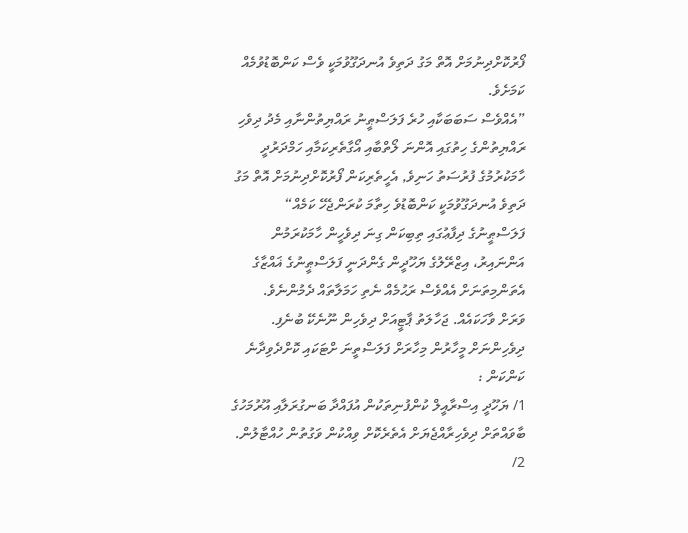ފޯރުކޮށްދިނުމަށް އޮތް މަގު ދަތިވެ އުނދަގޫވުމަކީ ވެސް ކަންބޮޑުވުމެއް ކަމަށެވެ.
”އެއްވެސް ސަބަބަކާއި ހުރެ ފަލަސްޠީނު ރައްޔިތުންނާއި މެދު ދިވެހި ރައްޔިތުންގެ ހިތުގައި އޮންނަ ލޯތްބާއި އޯގާތެރިކަމާއި ހަމްދަރުދީ ހާމަކުރުމުގެ ފުރުސަތު ހަނިވެ, އެހީތެރިކަން ފޯރުކޮށްދިނުމަށް އޮތް މަގު ދަތިވެ އުނދަގޫވުމަކީ ކަންބޮޑުވެ ހިތާމަ ކުރަންޖެހޭ ކަމެއް“
ފަލަސްޠީނުގެ ދިފާޢުގައި ތިބިކަން ގިނަ ދިވެހީން ހާމަކުރަމުން އަންނައިރު، އިޒްރޭލުގެ ޔަހޫދީން ގެންދަނީ ފަލަސްޠީނުގެ ޣައްޒާގެ އެތަންމިތަނަށް އެއްވެސް ރަޙުމެއް ނެތި ހަމަލާތައް ދެމުންނެވެ.
ވަރަށް ވާހަކައެއް. ޖަހާލަތު ޕާޓީއަށް ދިވެހިން ނޫނެކޭ ބުނެފި.
ދިވެހިންނަށް މީހާރުން މިހާރަށް ފަލަސްތީނަ ށްޓަކައި ކޮށްދެވިދާނެ ކަންކަން :
1/ ޔަހޫދީ އިސްރާއީލް ކުންފުނިތަކުން އުފައްދާ ބަނގުރަލާއި އޫރުމަހުގެ ބާވައްތަށް ދިވެހިރާއްޖެޔަށް އެތެރެކޮށް ވިއްކުން ވަގުތުން ހުއްޓާލުން.
2/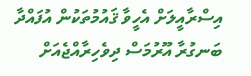އިސްރާއީލަށް އެހީވާ ޤައުމުތަކުން އުފައްދާ ބަނގުރާ އޫރުމަސް ދިވެހިރާއްޖެއަށް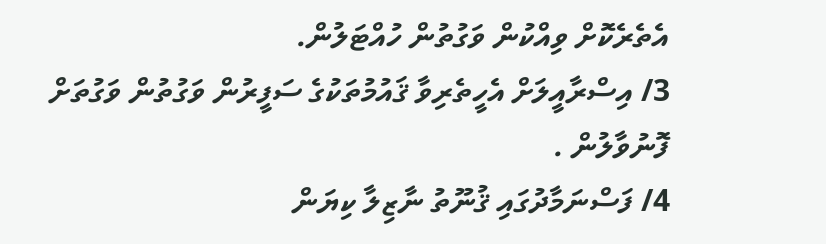އެތެރެކޮށް ވިއްކުން ވަގުތުން ހުއްޓަލުން.
3/ އިސްރާއީލަށް އެހީތެރިވާ ޤައުމުތަކުގެ ސަފީރުން ވަގުތުން ވަގުތަށް ފޮނުވާލުން .
4/ ފަސްނަމާދުގައި ޤުނޫތު ނާޒިލާ ކިޔަން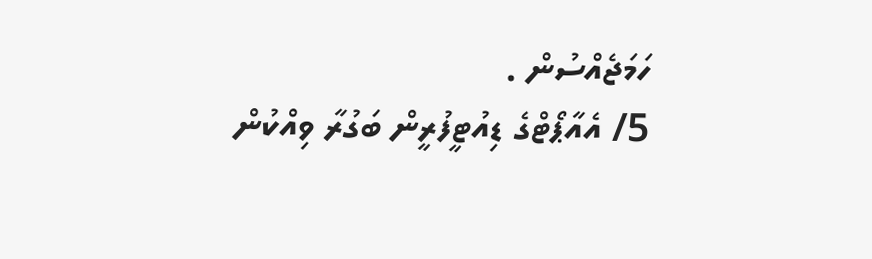ހަމަޖެއްސުން .
5/ އެއާޕޯޓްގެ ޑިއުޓީފުރީން ބަގުރާ ވިއްކުން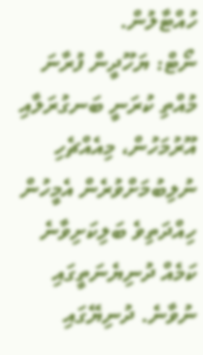ހުއްޓާލުން.
ނޯޓް: ޔަހޫދީން ފުރާނަ މުއްތި ކުރަނީ ބަނގުރަލާއި އޫރުމަހުން، މިއެއްޗެހި ނުލިބުމަށްވުރެން އެމީހުން ހިއްދަތިވެ ބަލިކަށިވާނެ ކަމެއް ދުނިޔެނަތީގައި ނުވާނެ. ދުނިޔޭގައި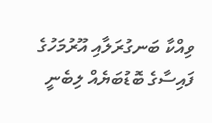ވިއްކާ ބަނގުރަލާއި އޫރުމަހުގެ ފައިސާގެ ބޮޑުބަޔެއް ލިބެނީ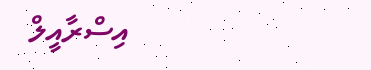އިސްރާއީލް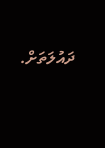ދައުލަތަށް.